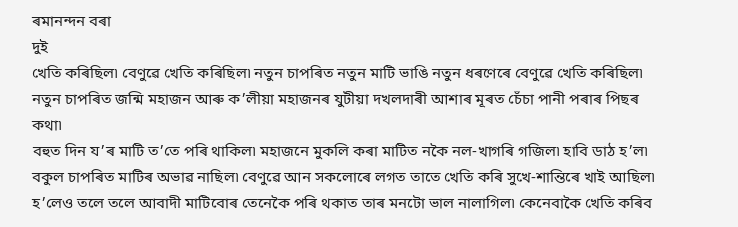ৰমানন্দন বৰা
দুই
খেতি কৰিছিল৷ বেণুৱে খেতি কৰিছিল৷ নতুন চাপৰিত নতুন মাটি ভাঙি নতুন ধৰণেৰে বেণুৱে খেতি কৰিছিল৷
নতুন চাপৰিত জন্মি মহাজন আৰু ক’লীয়া মহাজনৰ যুটীয়া দখলদাৰী আশাৰ মূৰত চেঁচা পানী পৰাৰ পিছৰ কথা৷
বহুত দিন য’ৰ মাটি ত’তে পৰি থাকিল৷ মহাজনে মুকলি কৰা মাটিত নকৈ নল-খাগৰি গজিল৷ হাবি ডাঠ হ’ল৷ বকুল চাপৰিত মাটিৰ অভাৱ নাছিল৷ বেণুৱে আন সকলোৰে লগত তাতে খেতি কৰি সুখে-শান্তিৰে খাই আছিল৷ হ’লেও তলে তলে আবাদী মাটিবোৰ তেনেকৈ পৰি থকাত তাৰ মনটো ভাল নালাগিল৷ কেনেবাকৈ খেতি কৰিব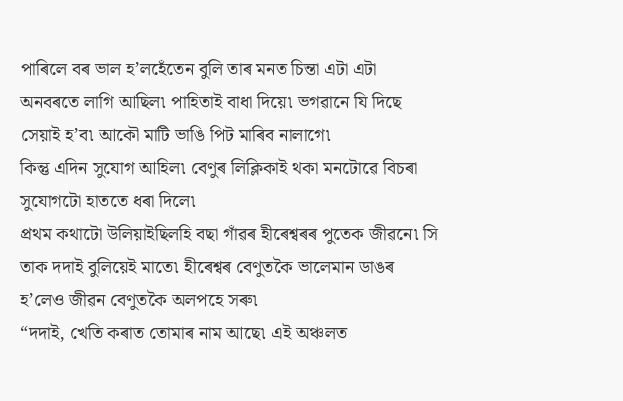পাৰিলে বৰ ভাল হ’লহেঁতেন বুলি তাৰ মনত চিন্তা এটা এটা অনবৰতে লাগি আছিল৷ পাহিতাই বাধা দিয়ে৷ ভগৱানে যি দিছে সেয়াই হ’ব৷ আকৌ মাটি ভাঙি পিট মাৰিব নালাগে৷
কিন্তু এদিন সুযোগ আহিল৷ বেণুৰ লিক্লিকাই থকা মনটোৱে বিচৰা সুযোগটো হাততে ধৰা দিলে৷
প্ৰথম কথাটো উলিয়াইছিলহি বছা গাঁৱৰ হীৰেশ্বৰৰ পুতেক জীৱনে৷ সি তাক দদাই বুলিয়েই মাতে৷ হীৰেশ্বৰ বেণুতকৈ ভালেমান ডাঙৰ হ’লেও জীৱন বেণুতকৈ অলপহে সৰু৷
“দদাই, খেতি কৰাত তোমাৰ নাম আছে৷ এই অঞ্চলত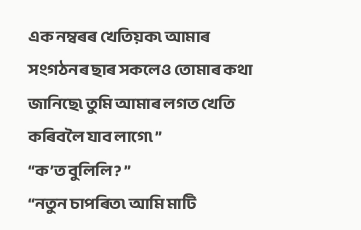এক নম্বৰৰ খেতিয়ক৷ আমাৰ সংগঠনৰ ছাৰ সকলেও তোমাৰ কথা জানিছে৷ তুমি আমাৰ লগত খেতি কৰিবলৈ যাব লাগে৷ ”
“ক’ত বুলিলি? ”
“নতুন চাপৰিত৷ আমি মাটি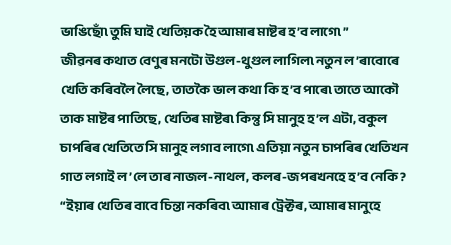ভাঙিছোঁ৷ তুমি ঘাই খেতিয়ক হৈ আমাৰ মাষ্টৰ হ’ব লাগে৷ ”
জীৱনৰ কথাত বেণুৰ মনটো উগুল-থুগুল লাগিল৷ নতুন ল’ৰাবোৰে খেতি কৰিবলৈ লৈছে, তাতকৈ ভাল কথা কি হ’ব পাৰে৷ তাতে আকৌ তাক মাষ্টৰ পাতিছে, খেতিৰ মাষ্টৰ৷ কিন্তু সি মানুহ হ’ল এটা, বকুল চাপৰিৰ খেতিতে সি মানুহ লগাব লাগে৷ এতিয়া নতুন চাপৰিৰ খেতিখন গাত লগাই ল’লে তাৰ নাজল-নাথল, কলৰ-জপৰখনহে হ’ব নেকি?
“ইয়াৰ খেতিৰ বাবে চিন্তা নকৰিব৷ আমাৰ ট্ৰেক্টৰ, আমাৰ মানুহে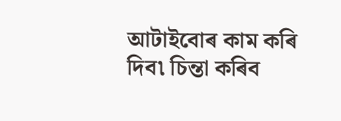আটাইবোৰ কাম কৰি দিব৷ চিন্তা কৰিব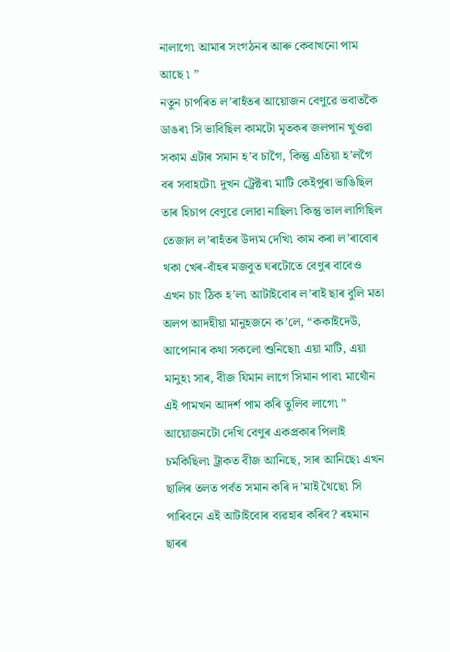নালাগে৷ আমাৰ সংগঠনৰ আৰু কেবাখনো পাম আছে ৷ ”
নতুন চাপৰিত ল’ৰাহঁতৰ আয়োজন বেণুৱে ভবাতকৈ ডাঙৰ৷ সি ভাবিছিল কামটো মৃতকৰ জলপান খুওৱা সকাম এটাৰ সমান হ’ব চাগৈ, কিন্তু এতিয়া হ’লগৈ বৰ সবাহটো৷ দুখন ট্ৰেক্টৰ৷ মাটি কেইপুৰা ভাঙিছিল তাৰ হিচাপ বেণুৱে লোৱা নাছিল৷ কিন্তু ভাল লাগিছিল তেজাল ল’ৰাহঁতৰ উদ্যম দেখি৷ কাম কৰা ল’ৰাবোৰ থকা খেৰ-বাঁহৰ মজবুত ঘৰটোতে বেণুৰ বাবেও এখন চাং ঠিক হ’ল৷ আটাইবোৰ ল’ৰাই ছাৰ বুলি মতা অলপ আদহীয়া মানুহজনে ক’লে, “ককাইদেউ, আপোনাৰ কথা সকলো শুনিছো৷ এয়া মাটি, এয়া মানুহ৷ সাৰ, বীজ যিমান লাগে সিমান পাব৷ মাথোঁন এই পামখন আদৰ্শ পাম কৰি তুলিব লাগে৷ ”
আয়োজনটো দেখি বেণুৰ একপ্ৰকাৰ পিলাই চমকিছিল৷ ট্ৰাকত বীজ আনিছে, সাৰ আনিছে৷ এখন ছালিৰ তলত পৰ্বত সমান কৰি দ’মাই থৈছে৷ সি পাৰিবনে এই আটাইবোৰ ব্যৱহাৰ কৰিব? ৰহমান ছাৰৰ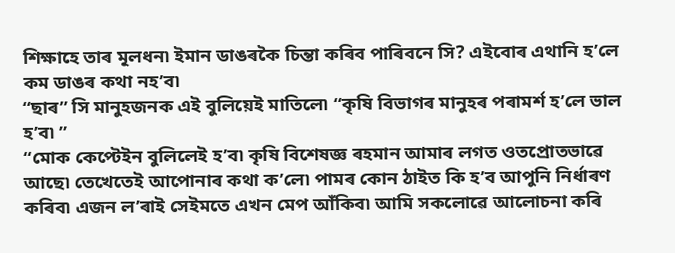শিক্ষাহে তাৰ মূলধন৷ ইমান ডাঙৰকৈ চিন্তা কৰিব পাৰিবনে সি? এইবোৰ এথানি হ’লে কম ডাঙৰ কথা নহ’ব৷
“ছাৰ” সি মানুহজনক এই বুলিয়েই মাতিলে৷ “কৃষি বিভাগৰ মানুহৰ পৰামৰ্শ হ’লে ভাল হ’ব৷ ”
“মোক কেপ্টেইন বুলিলেই হ’ব৷ কৃষি বিশেষজ্ঞ ৰহমান আমাৰ লগত ওতপ্ৰোতভাৱে আছে৷ তেখেতেই আপোনাৰ কথা ক’লে৷ পামৰ কোন ঠাইত কি হ’ব আপুনি নিৰ্ধাৰণ কৰিব৷ এজন ল’ৰাই সেইমতে এখন মেপ আঁকিব৷ আমি সকলোৱে আলোচনা কৰি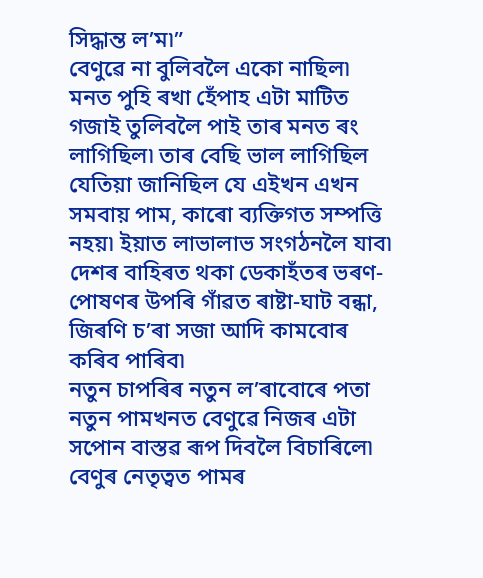সিদ্ধান্ত ল’ম৷”
বেণুৱে না বুলিবলৈ একো নাছিল৷ মনত পুহি ৰখা হেঁপাহ এটা মাটিত গজাই তুলিবলৈ পাই তাৰ মনত ৰং লাগিছিল৷ তাৰ বেছি ভাল লাগিছিল যেতিয়া জানিছিল যে এইখন এখন সমবায় পাম, কাৰো ব্যক্তিগত সম্পত্তি নহয়৷ ইয়াত লাভালাভ সংগঠনলৈ যাব৷ দেশৰ বাহিৰত থকা ডেকাহঁতৰ ভৰণ-পোষণৰ উপৰি গাঁৱত ৰাষ্টা-ঘাট বন্ধা, জিৰণি চ’ৰা সজা আদি কামবোৰ কৰিব পাৰিব৷
নতুন চাপৰিৰ নতুন ল’ৰাবোৰে পতা নতুন পামখনত বেণুৱে নিজৰ এটা সপোন বাস্তৱ ৰূপ দিবলৈ বিচাৰিলে৷
বেণুৰ নেতৃত্বত পামৰ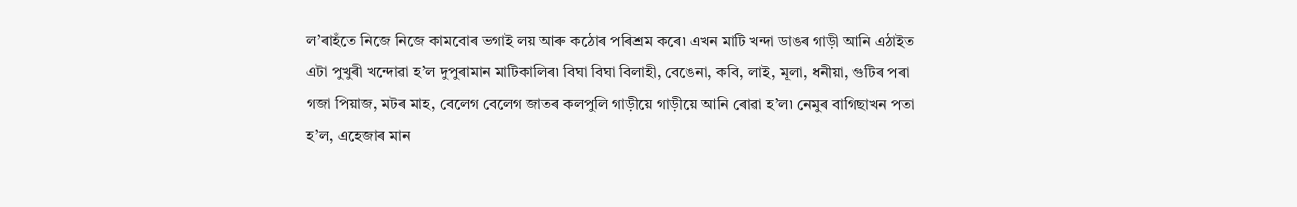ল’ৰাহঁতে নিজে নিজে কামবোৰ ভগাই লয় আৰু কঠোৰ পৰিশ্ৰম কৰে৷ এখন মাটি খন্দা ডাঙৰ গাড়ী আনি এঠাইত এটা পুখুৰী খন্দোৱা হ’ল দুপুৰামান মাটিকালিৰ৷ বিঘা বিঘা বিলাহী, বেঙেনা, কবি, লাই, মূলা, ধনীয়া, গুটিৰ পৰা গজা পিয়াজ, মটৰ মাহ, বেলেগ বেলেগ জাতৰ কলপুলি গাড়ীয়ে গাড়ীয়ে আনি ৰোৱা হ’ল৷ নেমুৰ বাগিছাখন পতা হ’ল, এহেজাৰ মান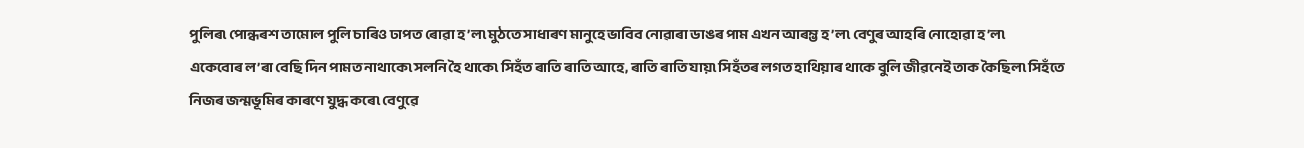পুলিৰ৷ পোন্ধৰশ তামোল পুলি চাৰিও ঢাপত ৰোৱা হ’ল৷ মুঠতে সাধাৰণ মানুহে ভাবিব নোৱাৰা ডাঙৰ পাম এখন আৰম্ভ হ’ল৷ বেণুৰ আহৰি নোহোৱা হ’ল৷
একেবোৰ ল’ৰা বেছি দিন পামত নাথাকে৷ সলনি হৈ থাকে৷ সিহঁত ৰাতি ৰাতি আহে, ৰাতি ৰাতি যায়৷ সিহঁতৰ লগত হাথিয়াৰ থাকে বুলি জীৱনেই তাক কৈছিল৷ সিহঁতে নিজৰ জন্মভূমিৰ কাৰণে যুদ্ধ কৰে৷ বেণুৱে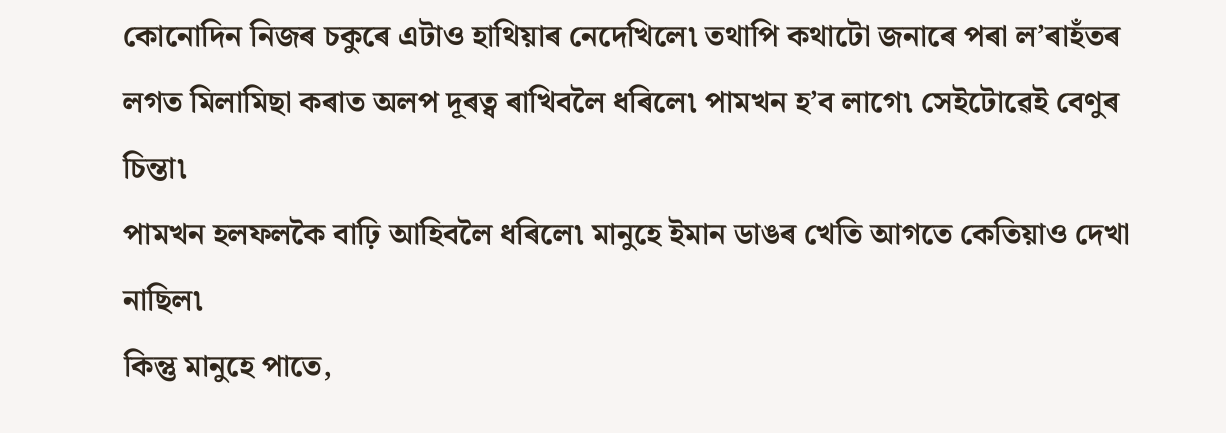কোনোদিন নিজৰ চকুৰে এটাও হাথিয়াৰ নেদেখিলে৷ তথাপি কথাটো জনাৰে পৰা ল’ৰাহঁতৰ লগত মিলামিছা কৰাত অলপ দূৰত্ব ৰাখিবলৈ ধৰিলে৷ পামখন হ’ব লাগে৷ সেইটোৱেই বেণুৰ চিন্তা৷
পামখন হলফলকৈ বাঢ়ি আহিবলৈ ধৰিলে৷ মানুহে ইমান ডাঙৰ খেতি আগতে কেতিয়াও দেখা নাছিল৷
কিন্তু মানুহে পাতে,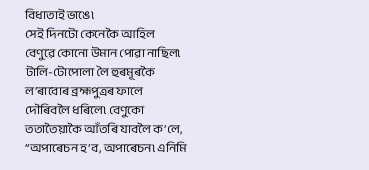বিধাতাই ভাঙে৷
সেই দিনটো কেনেকৈ আহিল বেণুৱে কোনো উমান পোৱা নাছিল৷ টালি-টোপোলা লৈ হুৰমূৰকৈ ল’ৰাবোৰ ব্ৰহ্মপুত্ৰৰ ফালে দৌৰিবলৈ ধৰিলে৷ বেণুকো ততাতৈয়াকৈ আঁতৰি যাবলৈ ক’লে, “অপাৰেচন হ’ব, অপাৰেচন৷ এনিমি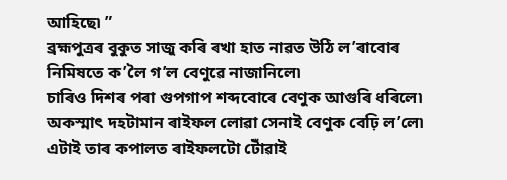আহিছে৷ ”
ব্ৰহ্মপুত্ৰৰ বুকুত সাজু কৰি ৰখা হাত নাৱত উঠি ল’ৰাবোৰ নিমিষতে ক’লৈ গ’ল বেণুৱে নাজানিলে৷
চাৰিও দিশৰ পৰা গুপগাপ শব্দবোৰে বেণুক আগুৰি ধৰিলে৷ অকস্মাৎ দহটামান ৰাইফল লোৱা সেনাই বেণুক বেঢ়ি ল’লে৷ এটাই তাৰ কপালত ৰাইফলটো টোঁৱাই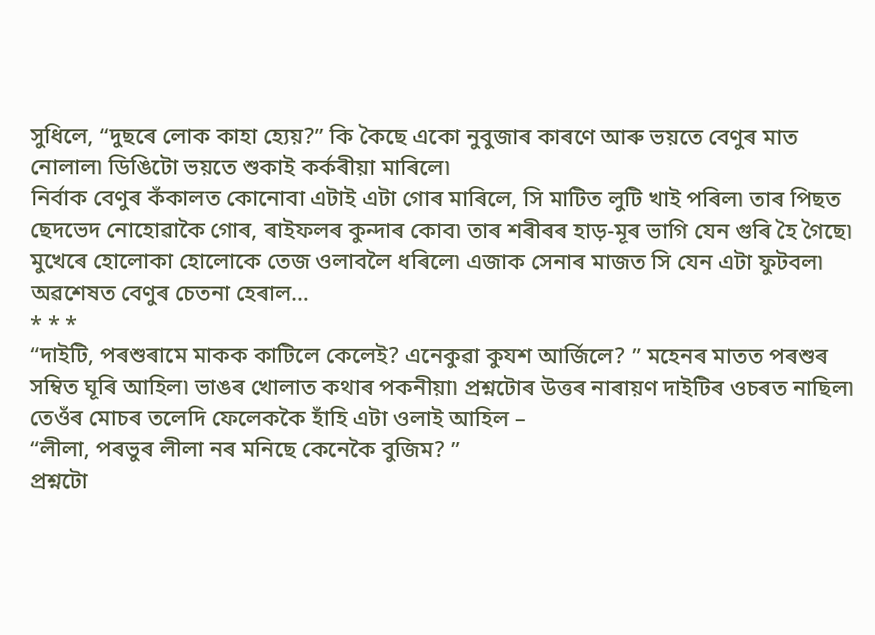সুধিলে, “দুছৰে লোক কাহা হ্যেয়?” কি কৈছে একো নুবুজাৰ কাৰণে আৰু ভয়তে বেণুৰ মাত নোলাল৷ ডিঙিটো ভয়তে শুকাই কৰ্কৰীয়া মাৰিলে৷
নিৰ্বাক বেণুৰ কঁকালত কোনোবা এটাই এটা গোৰ মাৰিলে, সি মাটিত লুটি খাই পৰিল৷ তাৰ পিছত ছেদভেদ নোহোৱাকৈ গোৰ, ৰাইফলৰ কুন্দাৰ কোব৷ তাৰ শৰীৰৰ হাড়-মূৰ ভাগি যেন গুৰি হৈ গৈছে৷ মুখেৰে হোলোকা হোলোকে তেজ ওলাবলৈ ধৰিলে৷ এজাক সেনাৰ মাজত সি যেন এটা ফুটবল৷ অৱশেষত বেণুৰ চেতনা হেৰাল…
* * *
“দাইটি, পৰশুৰামে মাকক কাটিলে কেলেই? এনেকুৱা কুযশ আৰ্জিলে? ” মহেনৰ মাতত পৰশুৰ সম্বিত ঘূৰি আহিল৷ ভাঙৰ খোলাত কথাৰ পকনীয়া৷ প্ৰশ্নটোৰ উত্তৰ নাৰায়ণ দাইটিৰ ওচৰত নাছিল৷ তেওঁৰ মোচৰ তলেদি ফেলেককৈ হাঁহি এটা ওলাই আহিল –
“লীলা, পৰভুৰ লীলা নৰ মনিছে কেনেকৈ বুজিম? ”
প্ৰশ্নটো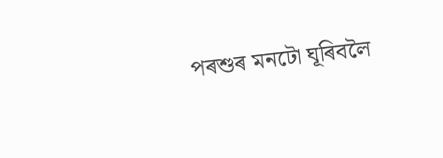পৰশুৰ মনটো ঘূৰিবলৈ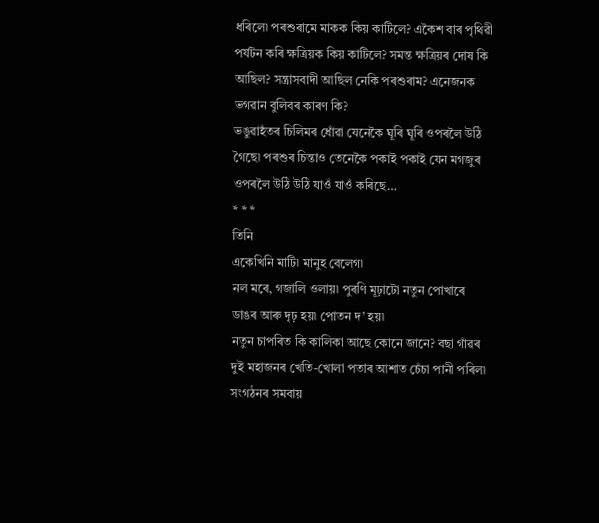ধৰিলে৷ পৰশুৰামে মাকক কিয় কাটিলে? একৈশ বাৰ পৃথিৱী পৰ্যটন কৰি ক্ষত্ৰিয়ক কিয় কাটিলে? সমন্ত ক্ষত্ৰিয়ৰ দোষ কি আছিল? সন্ত্ৰাসবাদী আছিল নেকি পৰশুৰাম? এনেজনক ভগৱান বুলিবৰ কাৰণ কি?
ভঙুৱাহঁতৰ চিলিমৰ ধোঁৱা যেনেকৈ ঘূৰি ঘূৰি ওপৰলৈ উঠি গৈছে৷ পৰশুৰ চিন্তাও তেনেকৈ পকাই পকাই যেন মগজুৰ ওপৰলৈ উঠি উঠি যাওঁ যাওঁ কৰিছে…
* * *
তিনি
একেখিনি মাটি৷ মানুহ বেলেগ৷
নল মৰে, গজালি ওলায়৷ পুৰণি মূঢ়াটো নতুন পোখাৰে ডাঙৰ আৰু দৃঢ় হয়৷ পোতন দ’ হয়৷
নতুন চাপৰিত কি কালিকা আছে কোনে জানে? বছা গাঁৱৰ দুই মহাজনৰ খেতি-খোলা পতাৰ আশাত চেঁচা পানী পৰিল৷ সংগঠনৰ সমবায়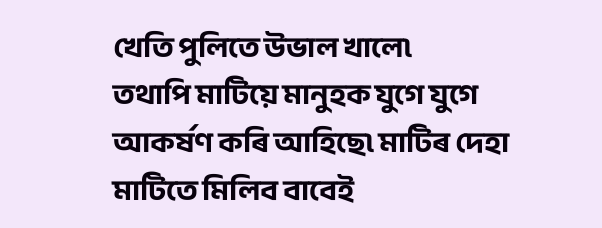খেতি পুলিতে উভাল খালে৷
তথাপি মাটিয়ে মানুহক যুগে যুগে আকৰ্ষণ কৰি আহিছে৷ মাটিৰ দেহা মাটিতে মিলিব বাবেই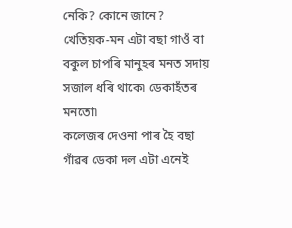নেকি? কোনে জানে?
খেতিয়ক-মন এটা বছা গাওঁ বা বকুল চাপৰি মানুহৰ মনত সদায় সজাল ধৰি থাকে৷ ডেকাহঁতৰ মনতো৷
কলেজৰ দেওনা পাৰ হৈ বছা গাঁৱৰ ডেকা দল এটা এনেই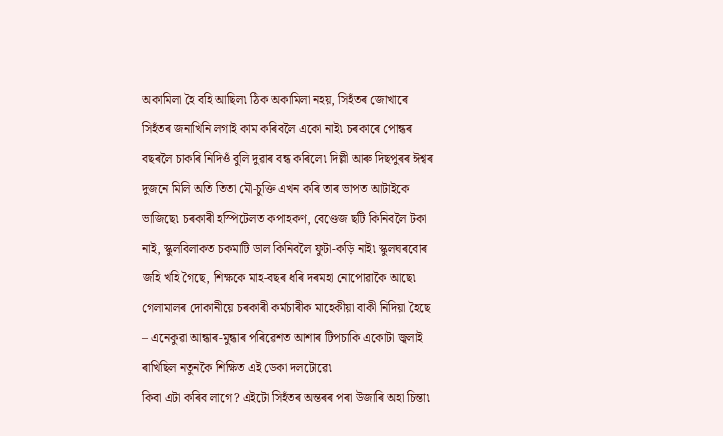অকামিলা হৈ বহি আছিল৷ ঠিক অকামিলা নহয়, সিহঁতৰ জোখাৰে সিহঁতৰ জনাখিনি লগাই কাম কৰিবলৈ একো নাই৷ চৰকাৰে পোন্ধৰ বছৰলৈ চাকৰি নিদিওঁ বুলি দুৱাৰ বন্ধ কৰিলে৷ দিল্লী আৰু দিছপুৰৰ ঈশ্বৰ দুজনে মিলি অতি তিতা মৌ-চুক্তি এখন কৰি তাৰ ভাপত আটাইকে ভাজিছে৷ চৰকাৰী হস্পিটেলত কপাহকণ, বেণ্ডেজ ছটি কিনিবলৈ টকা নাই, স্কুলবিলাকত চকমাটি ডাল কিনিবলৈ ফুটা-কড়ি নাই৷ স্কুলঘৰবোৰ জহি খহি গৈছে, শিক্ষকে মাহ-বছৰ ধৰি দৰমহা নোপোৱাকৈ আছে৷ গেলামালৰ দোকানীয়ে চৰকাৰী কৰ্মচাৰীক মাহেকীয়া বাকী নিদিয়া হৈছে – এনেকুৱা আন্ধাৰ-মুন্ধাৰ পৰিৱেশত আশাৰ টিপচাকি একোটা জ্বলাই ৰাখিছিল নতুনকৈ শিক্ষিত এই ডেকা দলটোৱে৷
কিবা এটা কৰিব লাগে? এইটো সিহঁতৰ অন্তৰৰ পৰা উজাৰি অহা চিন্তা৷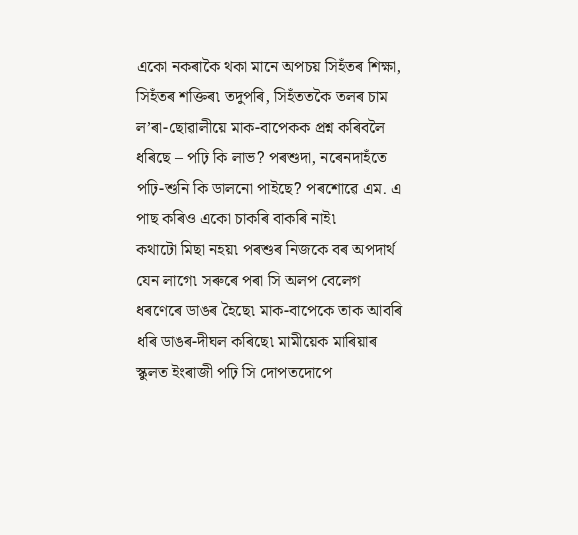একো নকৰাকৈ থকা মানে অপচয় সিহঁতৰ শিক্ষা, সিহঁতৰ শক্তিৰ৷ তদুপৰি, সিহঁততকৈ তলৰ চাম ল’ৰা-ছোৱালীয়ে মাক-বাপেকক প্ৰশ্ন কৰিবলৈ ধৰিছে – পঢ়ি কি লাভ? পৰশুদা, নৰেনদাহঁতে পঢ়ি-শুনি কি ডালনো পাইছে? পৰশোৱে এম. এ পাছ কৰিও একো চাকৰি বাকৰি নাই৷
কথাটো মিছা নহয়৷ পৰশুৰ নিজকে বৰ অপদাৰ্থ যেন লাগে৷ সৰুৰে পৰা সি অলপ বেলেগ ধৰণেৰে ডাঙৰ হৈছে৷ মাক-বাপেকে তাক আবৰি ধৰি ডাঙৰ-দীঘল কৰিছে৷ মামীয়েক মাৰিয়াৰ স্কুলত ইংৰাজী পঢ়ি সি দোপতদোপে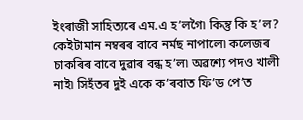ইংৰাজী সাহিত্যৰে এম.এ হ’লগৈ৷ কিন্তু কি হ’ল? কেইটামান নম্বৰৰ বাবে নৰ্মছ নাপালে৷ কলেজৰ চাকৰিৰ বাবে দুৱাৰ বন্ধ হ’ল৷ অৱশ্যে পদও খালী নাই৷ সিহঁতৰ দুই একে ক’ৰবাত ফি’ড পে’ত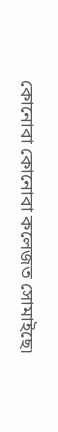কোনোবা কোনোবা কলেজত সোমাইছে৷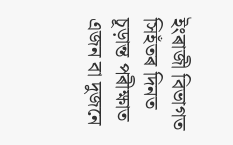ইংৰাজী বিভাগত সিহঁতৰ দিনত চূড়ান্ত পৰীক্ষাত এজন বা দুজনে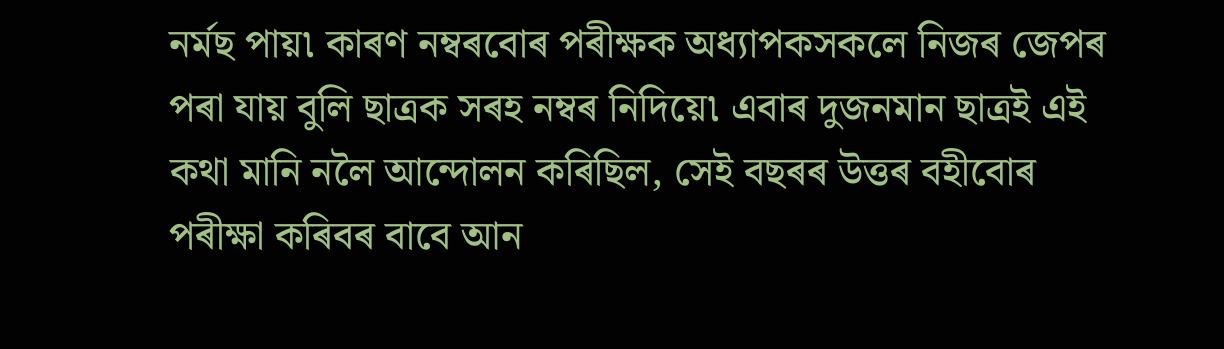নৰ্মছ পায়৷ কাৰণ নম্বৰবোৰ পৰীক্ষক অধ্যাপকসকলে নিজৰ জেপৰ পৰা যায় বুলি ছাত্ৰক সৰহ নম্বৰ নিদিয়ে৷ এবাৰ দুজনমান ছাত্ৰই এই কথা মানি নলৈ আন্দোলন কৰিছিল, সেই বছৰৰ উত্তৰ বহীবোৰ পৰীক্ষা কৰিবৰ বাবে আন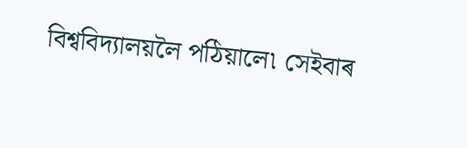বিশ্ববিদ্যালয়লৈ পঠিয়ালে৷ সেইবাৰ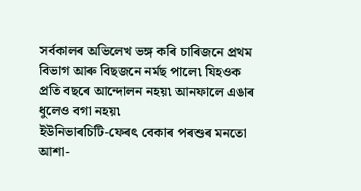সৰ্বকালৰ অভিলেখ ভঙ্গ কৰি চাৰিজনে প্ৰথম বিভাগ আৰু বিছজনে নৰ্মছ পালে৷ যিহওক প্ৰতি বছৰে আন্দোলন নহয়৷ আনফালে এঙাৰ ধুলেও বগা নহয়৷
ইউনিভাৰচিটি-ফেৰৎ বেকাৰ পৰশুৰ মনতো আশা-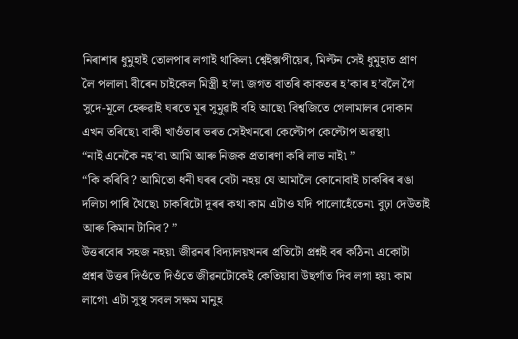নিৰাশাৰ ধুমুহাই তোলপাৰ লগাই থাকিল৷ শ্বেইক্সপীয়েৰ, মিল্টন সেই ধুমুহাত প্ৰাণ লৈ পলাল৷ বীৰেন চাইকেল মিস্ত্ৰী হ’ল৷ জগত বাতৰি কাকতৰ হ’কাৰ হ’বলৈ গৈ সুদে-মূলে হেৰুৱাই ঘৰতে মূৰ সুমুৱাই বহি আছে৷ বিশ্বজিতে গেলামালৰ দোকান এখন তৰিছে৷ বাকী খাওঁতাৰ ভৰত সেইখনৰো কেল্টোপ কেল্টোপ অৱস্থা৷
“নাই এনেকৈ নহ’ব৷ আমি আৰু নিজক প্ৰতাৰণা কৰি লাভ নাই৷ ”
“কি কৰিবি? আমিতো ধনী ঘৰৰ বেটা নহয় যে আমালৈ কোনোবাই চাকৰিৰ ৰঙা দলিচা পাৰি থৈছে৷ চাকৰিটো দূৰৰ কথা কাম এটাও যদি পালোহেঁতেন৷ বুঢ়া দেউতাই আৰু কিমান টানিব? ”
উত্তৰবোৰ সহজ নহয়৷ জীৱনৰ বিদ্যালয়খনৰ প্ৰতিটো প্ৰশ্নই বৰ কঠিন৷ একোটা প্ৰশ্নৰ উত্তৰ দিওঁতে দিওঁতে জীৱনটোকেই কেতিয়াবা উছৰ্গাত দিব লগা হয়৷ কাম লাগে৷ এটা সুস্থ সবল সক্ষম মানুহ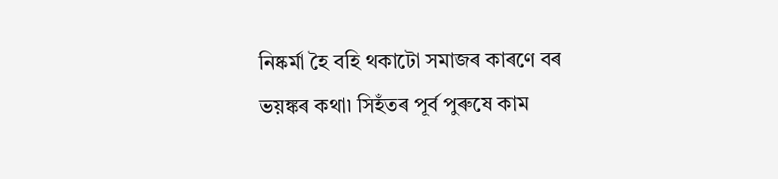নিষ্কৰ্মা হৈ বহি থকাটো সমাজৰ কাৰণে বৰ ভয়ঙ্কৰ কথা৷ সিহঁতৰ পূৰ্ব পুৰুষে কাম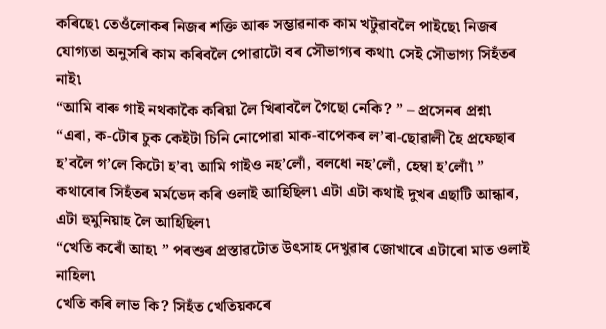কৰিছে৷ তেওঁলোকৰ নিজৰ শক্তি আৰু সম্ভাৱনাক কাম খটুৱাবলৈ পাইছে৷ নিজৰ যোগ্যতা অনুসৰি কাম কৰিবলৈ পোৱাটো বৰ সৌভাগ্যৰ কথা৷ সেই সৌভাগ্য সিহঁতৰ নাই৷
“আমি বাৰু গাই নথকাকৈ কৰিয়া লৈ খিৰাবলৈ গৈছো নেকি? ” – প্ৰসেনৰ প্ৰশ্ন৷
“এৰা, ক-টোৰ চুক কেইটা চিনি নোপোৱা মাক-বাপেকৰ ল’ৰা-ছোৱালী হৈ প্ৰফেছাৰ হ’বলৈ গ’লে কিটো হ’ব৷ আমি গাইও নহ’লোঁ, বলধো নহ’লোঁ, হেম্বা হ’লোঁ৷ ”
কথাবোৰ সিহঁতৰ মৰ্মভেদ কৰি ওলাই আহিছিল৷ এটা এটা কথাই দুখৰ এছাটি আন্ধাৰ, এটা হুমুনিয়াহ লৈ আহিছিল৷
“খেতি কৰোঁ আহ৷ ” পৰশুৰ প্ৰস্তাৱটোত উৎসাহ দেখুৱাৰ জোখাৰে এটাৰো মাত ওলাই নাহিল৷
খেতি কৰি লাভ কি? সিহঁত খেতিয়কৰে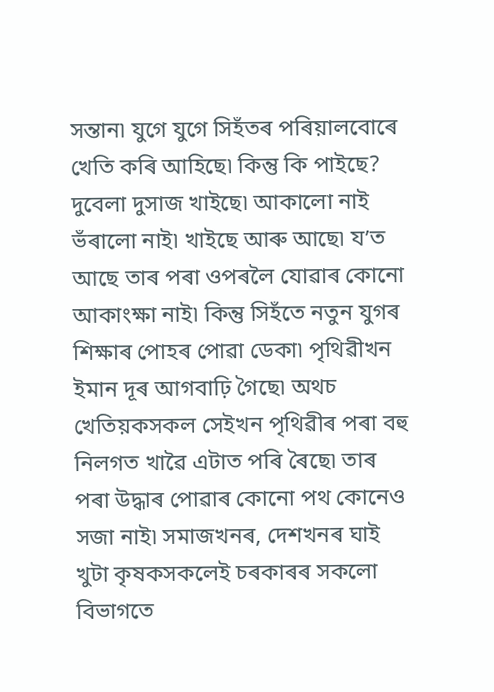সন্তান৷ যুগে যুগে সিহঁতৰ পৰিয়ালবোৰে খেতি কৰি আহিছে৷ কিন্তু কি পাইছে? দুবেলা দুসাজ খাইছে৷ আকালো নাই ভঁৰালো নাই৷ খাইছে আৰু আছে৷ য’ত আছে তাৰ পৰা ওপৰলৈ যোৱাৰ কোনো আকাংক্ষা নাই৷ কিন্তু সিহঁতে নতুন যুগৰ শিক্ষাৰ পোহৰ পোৱা ডেকা৷ পৃথিৱীখন ইমান দূৰ আগবাঢ়ি গৈছে৷ অথচ খেতিয়কসকল সেইখন পৃথিৱীৰ পৰা বহু নিলগত খাৱৈ এটাত পৰি ৰৈছে৷ তাৰ পৰা উদ্ধাৰ পোৱাৰ কোনো পথ কোনেও সজা নাই৷ সমাজখনৰ, দেশখনৰ ঘাই খুটা কৃষকসকলেই চৰকাৰৰ সকলো বিভাগতে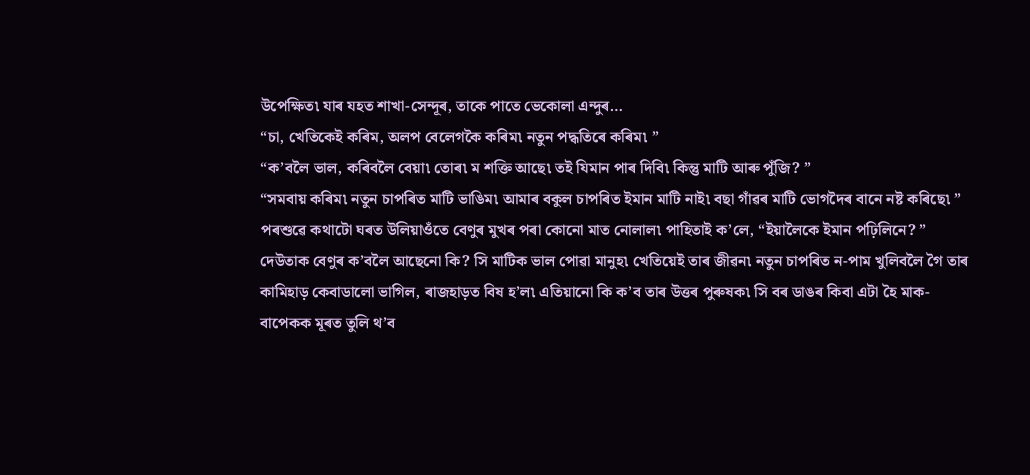উপেক্ষিত৷ যাৰ যহত শাখা-সেন্দূৰ, তাকে পাতে ভেকোলা এন্দুৰ…
“চা, খেতিকেই কৰিম, অলপ বেলেগকৈ কৰিম৷ নতুন পদ্ধতিৰে কৰিম৷ ”
“ক’বলৈ ভাল, কৰিবলৈ বেয়া৷ তোৰ৷ ম শক্তি আছে৷ তই যিমান পাৰ দিবি৷ কিন্তু মাটি আৰু পুঁজি? ”
“সমবায় কৰিম৷ নতুন চাপৰিত মাটি ভাঙিম৷ আমাৰ বকুল চাপৰিত ইমান মাটি নাই৷ বছা গাঁৱৰ মাটি ভোগদৈৰ বানে নষ্ট কৰিছে৷ ”
পৰশুৱে কথাটো ঘৰত উলিয়াওঁতে বেণুৰ মুখৰ পৰা কোনো মাত নোলাল৷ পাহিতাই ক’লে, “ইয়ালৈকে ইমান পঢ়িলিনে? ”
দেউতাক বেণুৰ ক’বলৈ আছেনো কি? সি মাটিক ভাল পোৱা মানুহ৷ খেতিয়েই তাৰ জীৱন৷ নতুন চাপৰিত ন-পাম খুলিবলৈ গৈ তাৰ কামিহাড় কেবাডালো ভাগিল, ৰাজহাড়ত বিষ হ’ল৷ এতিয়ানো কি ক’ব তাৰ উত্তৰ পুৰুষক৷ সি বৰ ডাঙৰ কিবা এটা হৈ মাক-বাপেকক মূৰত তুলি থ’ব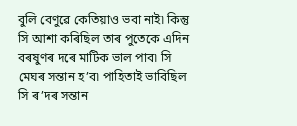বুলি বেণুৱে কেতিয়াও ভবা নাই৷ কিন্তু সি আশা কৰিছিল তাৰ পুতেকে এদিন বৰষুণৰ দৰে মাটিক ভাল পাব৷ সি মেঘৰ সন্তান হ’ব৷ পাহিতাই ভাবিছিল সি ৰ’দৰ সন্তান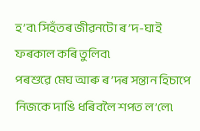হ’ব৷ সিহঁতৰ জীৱনটো ৰ’দ-ঘাই ফৰকাল কৰি তুলিব৷
পৰশুৱে মেঘ আৰু ৰ’দৰ সন্তান হিচাপে নিজকে দাঙি ধৰিবলৈ শপত ল’লে৷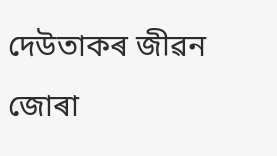দেউতাকৰ জীৱন জোৰা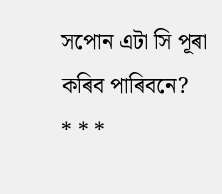সপোন এটা সি পূৰা কৰিব পাৰিবনে?
* * *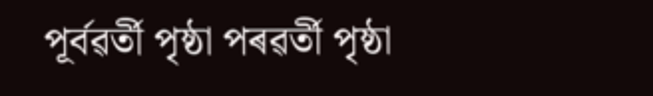পূৰ্বৱৰ্তী পৃষ্ঠা পৰৱৰ্তী পৃষ্ঠা